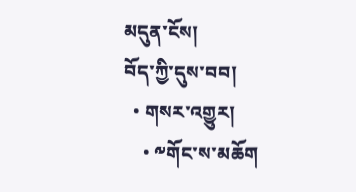མདུན་ངོས།
བོད་ཀྱི་དུས་བབ།
  • གསར་འགྱུར།
    • ༸གོང་ས་མཆོག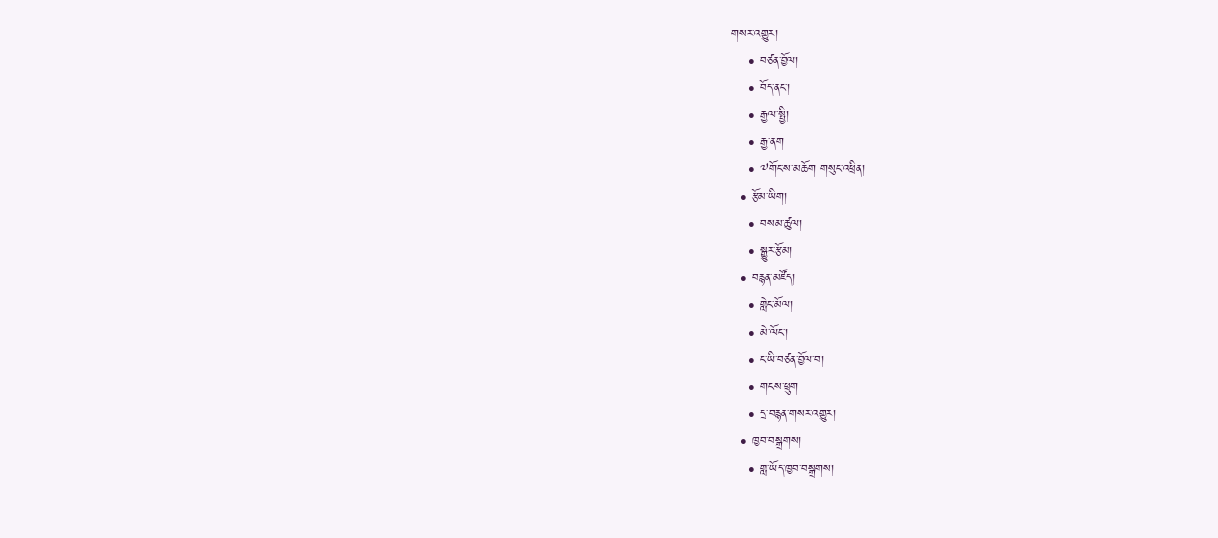གསར་འགྱུར།
    • བཙན་བྱོལ།
    • བོད་ནང་།
    • རྒྱལ་སྤྱི།
    • རྒྱ་ནག
    • ༧གོང་ས་མཆོག གསུང་འཕྲིན།
  • རྩོམ་ཡིག།
    • བསམ་ཚུལ།
    • སྒྱུར་རྩོམ།
  • བརྙན་མཛོད།
    • གླེང་མོལ།
    • མེ་ལོང་།
    • ང་ཡི་བཙན་བྱོལ་བ།
    • གངས་ཕྲུག
    • དྲ་བརྙན་གསར་འགྱུར།
  • ཁྱབ་བསྒྲགས།
    • གླ་ཡོད་ཁྱབ་བསྒྲགས།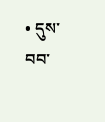• དུས་བབ་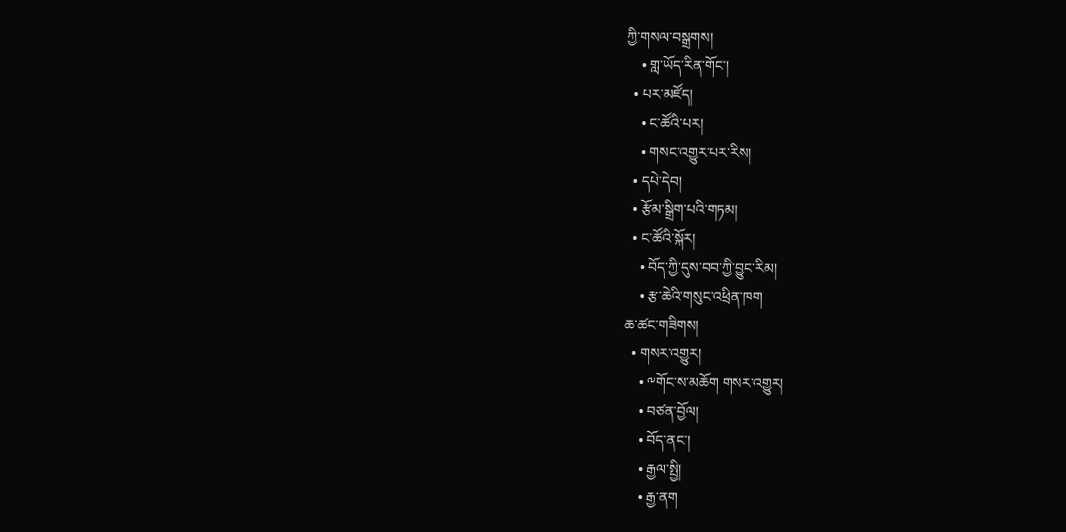ཀྱི་གསལ་བསྒྲགས།
    • གླ་ཡོད་རིན་གོང་།
  • པར་མཛོད།
    • ང་ཚོའི་པར།
    • གསང་འགྱུར་པར་རིས།
  • དཔེ་དེབ།
  • རྩོམ་སྒྲིག་པའི་གཏམ།
  • ང་ཚོའི་སྐོར།
    • བོད་ཀྱི་དུས་བབ་ཀྱི་བྱུང་རིམ།
    • རྩ་ཆེའི་གསུང་འཕྲིན་ཁག
ཆ་ཚང་གཟིགས།
  • གསར་འགྱུར།
    • ༸གོང་ས་མཆོག གསར་འགྱུར།
    • བཙན་བྱོལ།
    • བོད་ནང་།
    • རྒྱལ་སྤྱི།
    • རྒྱ་ནག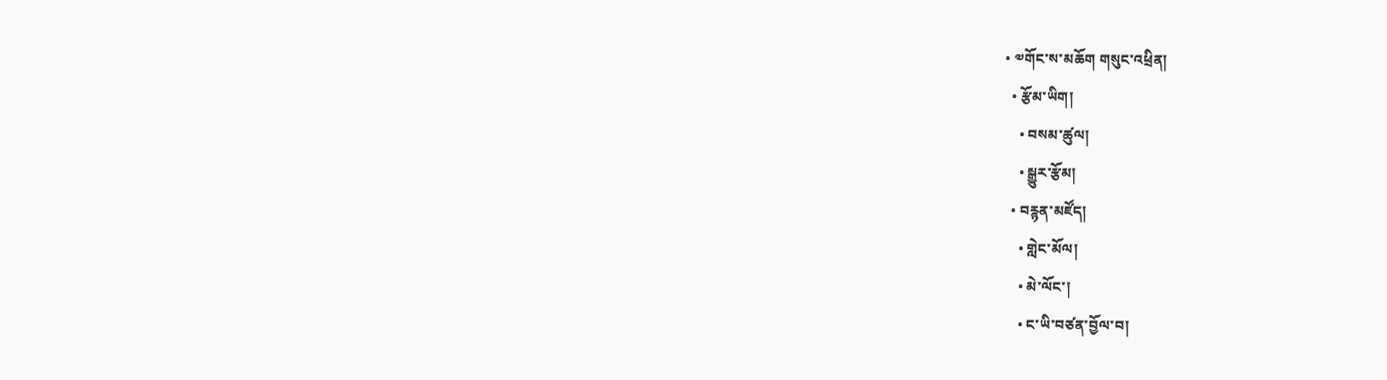• ༧གོང་ས་མཆོག གསུང་འཕྲིན།
  • རྩོམ་ཡིག།
    • བསམ་ཚུལ།
    • སྒྱུར་རྩོམ།
  • བརྙན་མཛོད།
    • གླེང་མོལ།
    • མེ་ལོང་།
    • ང་ཡི་བཙན་བྱོལ་བ།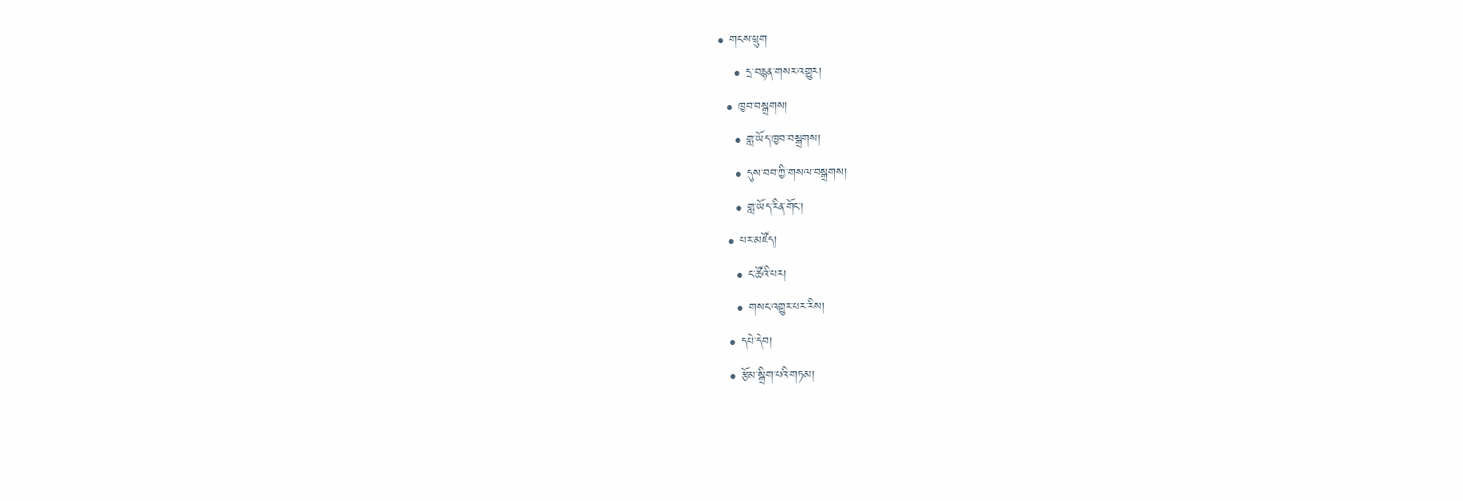• གངས་ཕྲུག
    • དྲ་བརྙན་གསར་འགྱུར།
  • ཁྱབ་བསྒྲགས།
    • གླ་ཡོད་ཁྱབ་བསྒྲགས།
    • དུས་བབ་ཀྱི་གསལ་བསྒྲགས།
    • གླ་ཡོད་རིན་གོང་།
  • པར་མཛོད།
    • ང་ཚོའི་པར།
    • གསང་འགྱུར་པར་རིས།
  • དཔེ་དེབ།
  • རྩོམ་སྒྲིག་པའི་གཏམ།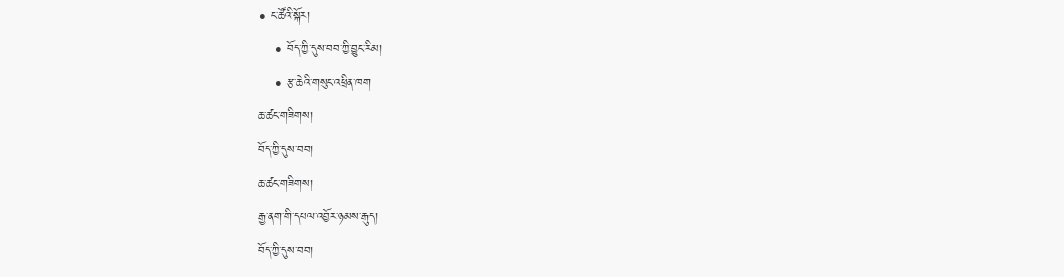• ང་ཚོའི་སྐོར།
    • བོད་ཀྱི་དུས་བབ་ཀྱི་བྱུང་རིམ།
    • རྩ་ཆེའི་གསུང་འཕྲིན་ཁག
ཆ་ཚང་གཟིགས།
བོད་ཀྱི་དུས་བབ།
ཆ་ཚང་གཟིགས།
རྒྱ་ནག་གི་དཔལ་འབྱོར་ཉམས་རྒུད།
བོད་ཀྱི་དུས་བབ།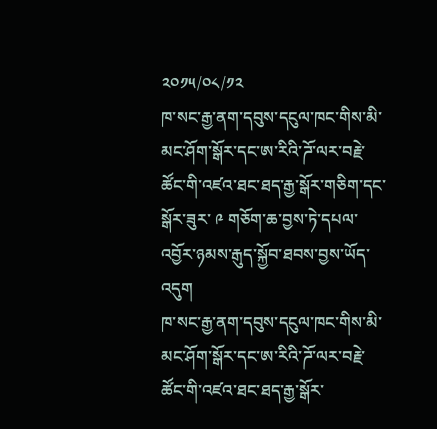༢༠༡༥/༠༨/༡༢
ཁ་སང་རྒྱ་ནག་དབུས་དངུལ་ཁང་གིས་མི་མང་ཤོག་སྒོར་དང་ཨ་རིའི་ཌོ་ལར་བརྗེ་ཚོང་གི་འཛའ་ཐང་ཐད་རྒྱ་སྒོར་གཅིག་དང་སྒོར་ཟུར་ ༩ གཅོག་ཆ་བྱས་ཏེ་དཔལ་འབྱོར་ཉམས་རྒུད་སྐྱོབ་ཐབས་བྱས་ཡོད་འདུག
ཁ་སང་རྒྱ་ནག་དབུས་དངུལ་ཁང་གིས་མི་མང་ཤོག་སྒོར་དང་ཨ་རིའི་ཌོ་ལར་བརྗེ་ཚོང་གི་འཛའ་ཐང་ཐད་རྒྱ་སྒོར་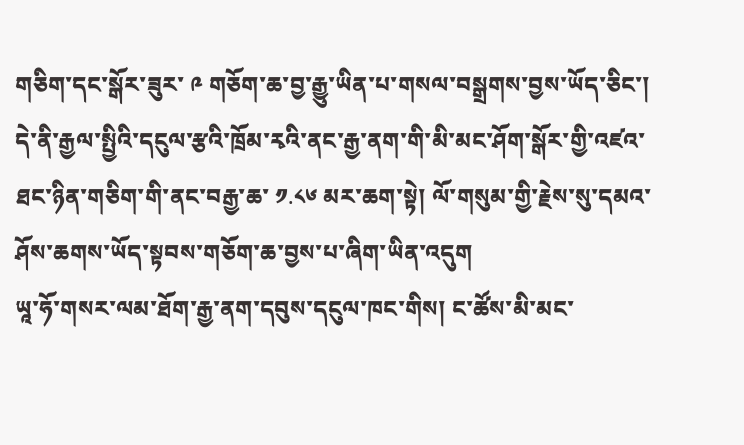གཅིག་དང་སྒོར་ཟུར་ ༩ གཅོག་ཆ་བྱ་རྒྱུ་ཡིན་པ་གསལ་བསྒྲགས་བྱས་ཡོད་ཅིང་། དེ་ནི་རྒྱལ་སྤྱིའི་དངུལ་རྩའི་ཁྲོམ་རྭའི་ནང་རྒྱ་ནག་གི་མི་མང་ཤོག་སྒོར་གྱི་འཛའ་ཐང་ཉིན་གཅིག་གི་ནང་བརྒྱ་ཆ་ ༡.༨༦ མར་ཆག་སྟེ། ལོ་གསུམ་གྱི་རྗེས་སུ་དམའ་ཤོས་ཆགས་ཡོད་སྟབས་གཅོག་ཆ་བྱས་པ་ཞིག་ཡིན་འདུག
ཡཱ་ཧོ་གསར་ལམ་ཐོག་རྒྱ་ནག་དབུས་དངུལ་ཁང་གིས། ང་ཚོས་མི་མང་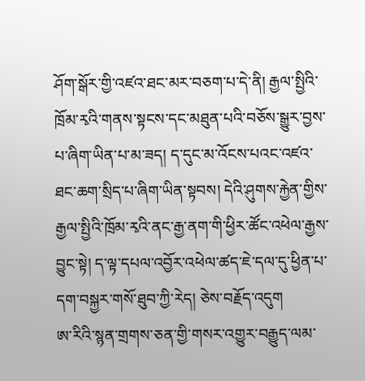ཤོག་སྒོར་གྱི་འཛའ་ཐང་མར་བཅག་པ་དེ་ནི། རྒྱལ་སྤྱིའི་ཁྲོམ་རྭའི་གནས་སྟངས་དང་མཐུན་པའི་བཅོས་སྒྱུར་བྱས་པ་ཞིག་ཡིན་པ་མ་ཟད། ད་དུང་མ་འོངས་པའང་འཛའ་ཐང་ཆག་སྲིད་པ་ཞིག་ཡིན་སྟབས། དེའི་ཤུགས་རྐྱེན་གྱིས་རྒྱལ་སྤྱིའི་ཁྲོམ་རྭའི་ནང་རྒྱ་ནག་གི་ཕྱིར་ཚོང་འཕེལ་རྒྱས་བྱུང་སྟེ། ད་ལྟ་དཔལ་འབྱོར་འཕེལ་ཚད་ཇེ་དལ་དུ་ཕྱིན་པ་དག་བསྐྱར་གསོ་ཐུབ་ཀྱི་རེད། ཅེས་བརྗོད་འདུག
ཨ་རིའི་སྙན་གྲགས་ཅན་གྱི་གསར་འགྱུར་བརྒྱུད་ལམ་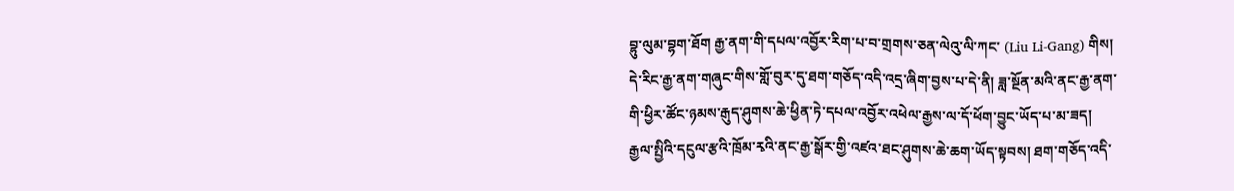བྷུ་ལུམ་བྷག་ཐོག རྒྱ་ནག་གི་དཔལ་འབྱོར་རིག་པ་བ་གྲགས་ཅན་ལེའུ་ལི་ཀང་ (Liu Li-Gang) གིས། དེ་རིང་རྒྱ་ནག་གཞུང་གིས་གློ་བུར་དུ་ཐག་གཅོད་འདི་འདྲ་ཞིག་བྱས་པ་དེ་ནི། ཟླ་སྔོན་མའི་ནང་རྒྱ་ནག་གི་ཕྱིར་ཚོང་ཉམས་རྒུད་ཤུགས་ཆེ་ཕྱིན་ཏེ་དཔལ་འབྱོར་འཕེལ་རྒྱས་ལ་དོ་ཕོག་བྱུང་ཡོད་པ་མ་ཟད། རྒྱལ་སྤྱིའི་དངུལ་རྩའི་ཁྲོམ་རྭའི་ནང་རྒྱ་སྒོར་གྱི་འཛའ་ཐང་ཤུགས་ཆེ་ཆག་ཡོད་སྟབས། ཐག་གཅོད་འདི་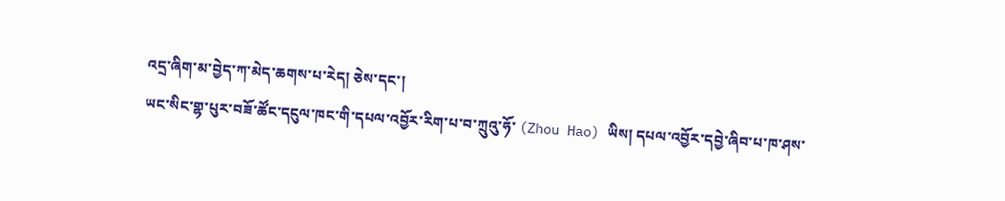འདྲ་ཞིག་མ་བྱེད་ཀ་མེད་ཆགས་པ་རེད། ཅེས་དང་།
ཡང་སིང་གྷ་པུར་བཟོ་ཚོང་དངུལ་ཁང་གི་དཔལ་འབྱོར་རིག་པ་བ་ཀྲུའུ་ཧོ་ (Zhou Hao) ཡིས། དཔལ་འབྱོར་དབྱེ་ཞིབ་པ་ཁ་ཤས་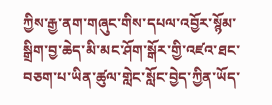ཀྱིས་རྒྱ་ནག་གཞུང་གིས་དཔལ་འབྱོར་སྙོམ་སྒྲིག་བྱ་ཆེད་མི་མང་ཤོག་སྒོར་གྱི་འཛའ་ཐང་བཅག་པ་ཡིན་ཚུལ་གླེང་སློང་བྱེད་ཀྱིན་ཡོད་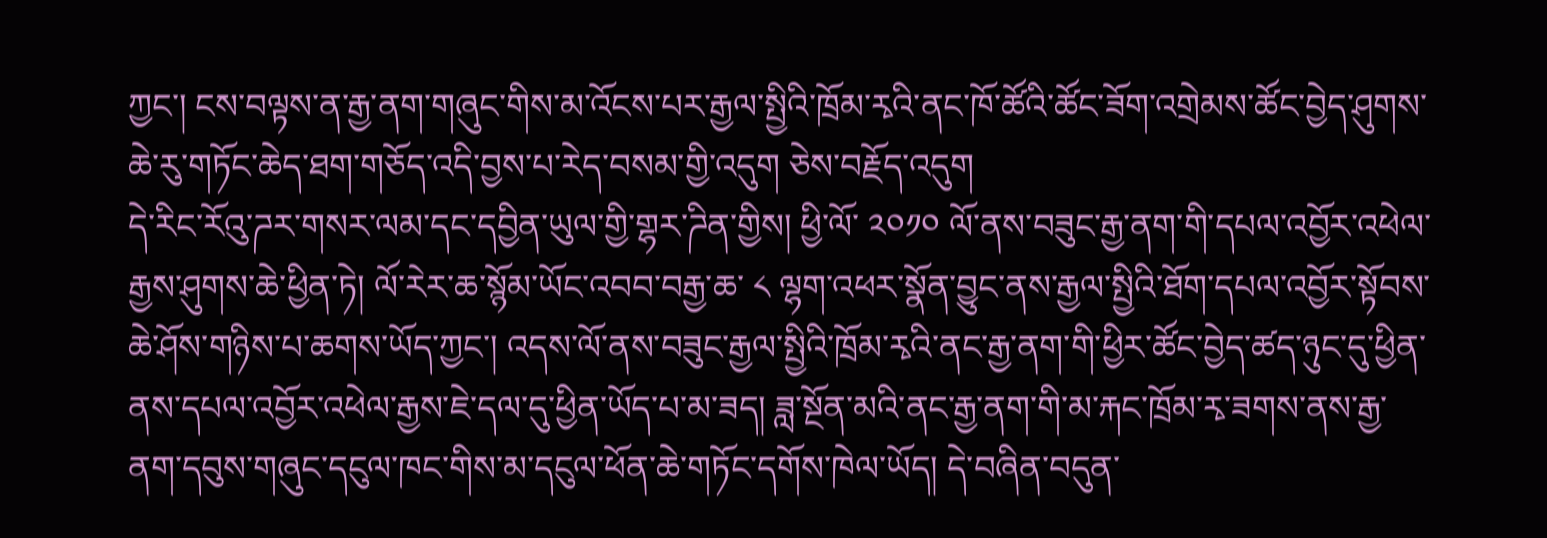ཀྱང་། ངས་བལྟས་ན་རྒྱ་ནག་གཞུང་གིས་མ་འོངས་པར་རྒྱལ་སྤྱིའི་ཁྲོམ་རྭའི་ནང་ཁོ་ཚོའི་ཚོང་ཟོག་འགྲེམས་ཚོང་བྱེད་ཤུགས་ཆེ་རུ་གཏོང་ཆེད་ཐག་གཅོད་འདི་བྱས་པ་རེད་བསམ་གྱི་འདུག ཅེས་བརྗོད་འདུག
དེ་རིང་རོའུ་ཌར་གསར་ལམ་དང་དབྱིན་ཡུལ་གྱི་གྷར་ཌིན་གྱིས། ཕྱི་ལོ་ ༢༠༡༠ ལོ་ནས་བཟུང་རྒྱ་ནག་གི་དཔལ་འབྱོར་འཕེལ་རྒྱས་ཤུགས་ཆེ་ཕྱིན་ཏེ། ལོ་རེར་ཆ་སྙོམ་ཡོང་འབབ་བརྒྱ་ཆ་ ༨ ལྷག་འཕར་སྣོན་བྱུང་ནས་རྒྱལ་སྤྱིའི་ཐོག་དཔལ་འབྱོར་སྟོབས་ཆེ་ཤོས་གཉིས་པ་ཆགས་ཡོད་ཀྱང་། འདས་ལོ་ནས་བཟུང་རྒྱལ་སྤྱིའི་ཁྲོམ་རྭའི་ནང་རྒྱ་ནག་གི་ཕྱིར་ཚོང་བྱེད་ཚད་ཉུང་དུ་ཕྱིན་ནས་དཔལ་འབྱོར་འཕེལ་རྒྱས་ཇེ་དལ་དུ་ཕྱིན་ཡོད་པ་མ་ཟད། ཟླ་སྔོན་མའི་ནང་རྒྱ་ནག་གི་མ་རྐང་ཁྲོམ་རྭ་ཟགས་ནས་རྒྱ་ནག་དབུས་གཞུང་དངུལ་ཁང་གིས་མ་དངུལ་ཕོན་ཆེ་གཏོང་དགོས་ཁེལ་ཡོད། དེ་བཞིན་བདུན་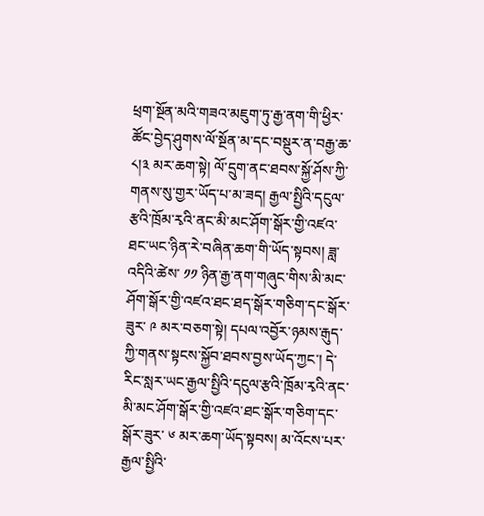ཕྲག་སྔོན་མའི་གཟའ་མཇུག་ཏུ་རྒྱ་ནག་གི་ཕྱིར་ཚོང་བྱེད་ཤུགས་ལོ་སྔོན་མ་དང་བསྡུར་ན་བརྒྱ་ཆ་ ༨།༣ མར་ཆག་སྟེ། ལོ་དྲུག་ནང་ཐབས་སྐྱོ་ཤོས་ཀྱི་གནས་སུ་གྱར་ཡོད་པ་མ་ཟད། རྒྱལ་སྤྱིའི་དངུལ་རྩའི་ཁྲོམ་རྭའི་ནང་མི་མང་ཤོག་སྒོར་གྱི་འཛའ་ཐང་ཡང་ཉིན་རེ་བཞིན་ཆག་གི་ཡོད་སྟབས། ཟླ་འདིའི་ཚེས་ ༡༡ ཉིན་རྒྱ་ནག་གཞུང་གིས་མི་མང་ཤོག་སྒོར་གྱི་འཛའ་ཐང་ཐད་སྒོར་གཅིག་དང་སྒོར་ཟུར་ ༩ མར་བཅག་སྟེ། དཔལ་འབྱོར་ཉམས་རྒུད་ཀྱི་གནས་སྟངས་སྐྱོབ་ཐབས་བྱས་ཡོད་ཀྱང་། དེ་རིང་སླར་ཡང་རྒྱལ་སྤྱིའི་དངུལ་རྩའི་ཁྲོམ་རྭའི་ནང་མི་མང་ཤོག་སྒོར་གྱི་འཛའ་ཐང་སྒོར་གཅིག་དང་སྒོར་ཟུར་ ༦ མར་ཆག་ཡོད་སྟབས། མ་འོངས་པར་རྒྱལ་སྤྱིའི་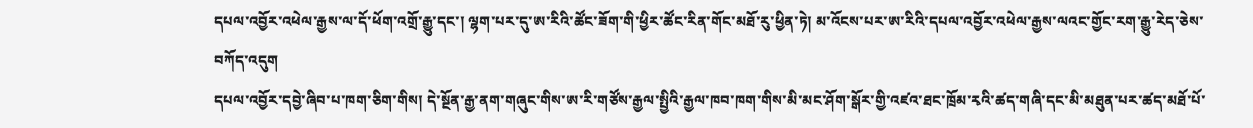དཔལ་འབྱོར་འཕེལ་རྒྱས་ལ་དོ་ཕོག་འགྲོ་རྒྱུ་དང་། ལྷག་པར་དུ་ཨ་རིའི་ཚོང་ཟོག་གི་ཕྱིར་ཚོང་རིན་གོང་མཐོ་རུ་ཕྱིན་ཏེ། མ་འོངས་པར་ཨ་རིའི་དཔལ་འབྱོར་འཕེལ་རྒྱས་ལའང་གྱོང་རག་རྒྱུ་རེད་ཅེས་བཀོད་འདུག
དཔལ་འབྱོར་དབྱེ་ཞིབ་པ་ཁག་ཅིག་གིས། དེ་སྔོན་རྒྱ་ནག་གཞུང་གིས་ཨ་རི་གཙོས་རྒྱལ་སྤྱིའི་རྒྱལ་ཁབ་ཁག་གིས་མི་མང་ཤོག་སྒོར་གྱི་འཛའ་ཐང་ཁྲོམ་རྭའི་ཚད་གཞི་དང་མི་མཐུན་པར་ཚད་མཐོ་པོ་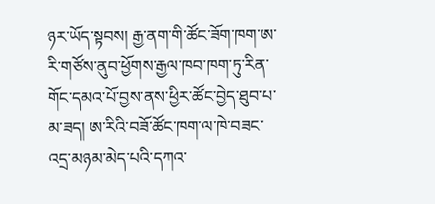ཉར་ཡོད་སྟབས། རྒྱ་ནག་གི་ཚོང་ཟོག་ཁག་ཨ་རི་གཙོས་ནུབ་ཕྱོགས་རྒྱལ་ཁབ་ཁག་ཏུ་རིན་གོང་དམའ་པོ་བྱས་ནས་ཕྱིར་ཚོང་བྱེད་ཐུབ་པ་མ་ཟད། ཨ་རིའི་བཟོ་ཚོང་ཁག་ལ་ཁེ་བཟང་འདྲ་མཉམ་མེད་པའི་དཀའ་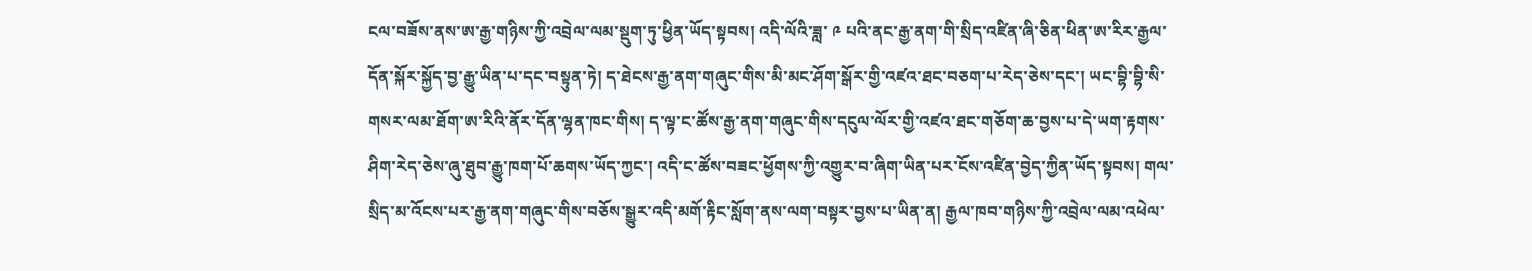ངལ་བཟོས་ནས་ཨ་རྒྱ་གཉིས་ཀྱི་འབྲེལ་ལམ་སྡུག་ཏུ་ཕྱིན་ཡོད་སྟབས། འདི་ལོའི་ཟླ་ ༩ པའི་ནང་རྒྱ་ནག་གི་སྲིད་འཛིན་ཞི་ཅིན་ཕིན་ཨ་རིར་རྒྱལ་དོན་སྐོར་སྐྱོད་བྱ་རྒྱུ་ཡིན་པ་དང་བསྟུན་ཏེ། ད་ཐེངས་རྒྱ་ནག་གཞུང་གིས་མི་མང་ཤོག་སྒོར་གྱི་འཛའ་ཐང་བཅག་པ་རེད་ཅེས་དང་། ཡང་བྷི་བྷི་སི་གསར་ལམ་ཐོག་ཨ་རིའི་ནོར་དོན་ལྷན་ཁང་གིས། ད་ལྟ་ང་ཚོས་རྒྱ་ནག་གཞུང་གིས་དངུལ་ལོར་གྱི་འཛའ་ཐང་གཅོག་ཆ་བྱས་པ་དེ་ཡག་རྟགས་ཤིག་རེད་ཅེས་ཞུ་ཐུབ་རྒྱུ་ཁག་པོ་ཆགས་ཡོད་ཀྱང་། འདི་ང་ཚོས་བཟང་ཕྱོགས་ཀྱི་འགྱུར་བ་ཞིག་ཡིན་པར་ངོས་འཛིན་བྱེད་ཀྱིན་ཡོད་སྟབས། གལ་སྲིད་མ་འོངས་པར་རྒྱ་ནག་གཞུང་གིས་བཅོས་སྒྱུར་འདི་མགོ་རྟིང་སློག་ནས་ལག་བསྟར་བྱས་པ་ཡིན་ན། རྒྱལ་ཁབ་གཉིས་ཀྱི་འབྲེལ་ལམ་འཕེལ་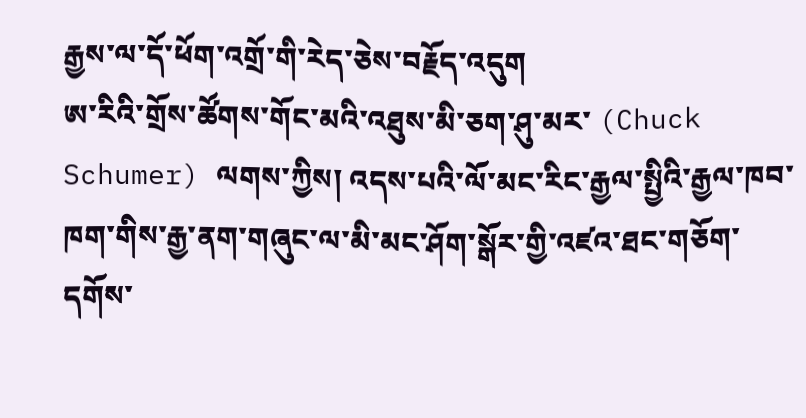རྒྱས་ལ་དོ་ཕོག་འགྲོ་གི་རེད་ཅེས་བརྗོད་འདུག
ཨ་རིའི་གྲོས་ཚོགས་གོང་མའི་འཐུས་མི་ཅག་ཤུ་མར་ (Chuck Schumer) ལགས་ཀྱིས། འདས་པའི་ལོ་མང་རིང་རྒྱལ་སྤྱིའི་རྒྱལ་ཁབ་ཁག་གིས་རྒྱ་ནག་གཞུང་ལ་མི་མང་ཤོག་སྒོར་གྱི་འཛའ་ཐང་གཅོག་དགོས་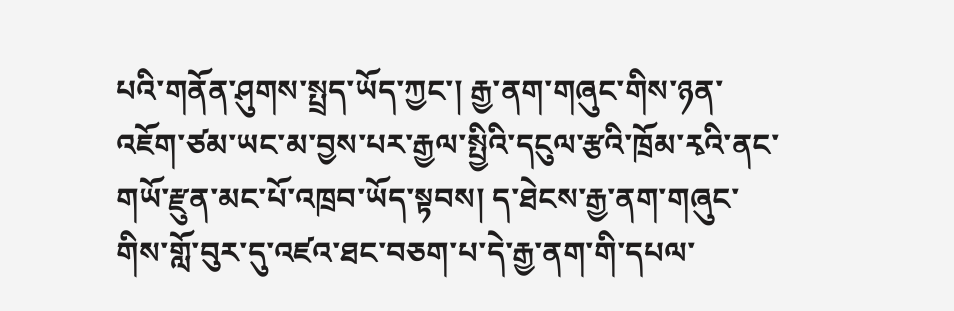པའི་གནོན་ཤུགས་སྤྲད་ཡོད་ཀྱང་། རྒྱ་ནག་གཞུང་གིས་ཉན་འཇོག་ཙམ་ཡང་མ་བྱས་པར་རྒྱལ་སྤྱིའི་དངུལ་རྩའི་ཁྲོམ་རྭའི་ནང་གཡོ་རྫུན་མང་པོ་འཁྲབ་ཡོད་སྟབས། ད་ཐེངས་རྒྱ་ནག་གཞུང་གིས་གློ་བུར་དུ་འཛའ་ཐང་བཅག་པ་དེ་རྒྱ་ནག་གི་དཔལ་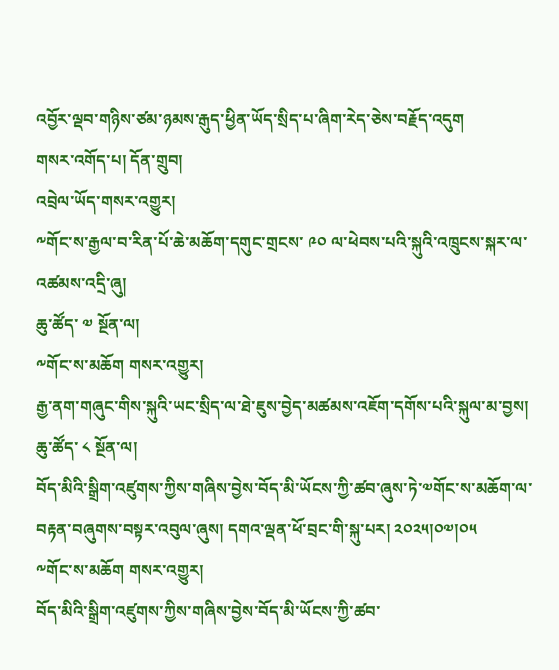འབྱོར་ལྡབ་གཉིས་ཙམ་ཉམས་རྒུད་ཕྱིན་ཡོད་སྲིད་པ་ཞིག་རེད་ཅེས་བརྗོད་འདུག
གསར་འགོད་པ། དོན་གྲུབ།
འབྲེལ་ཡོད་གསར་འགྱུར།
༸གོང་ས་རྒྱལ་བ་རིན་པོ་ཆེ་མཆོག་དགུང་གྲངས་ ༩༠ ལ་ཕེབས་པའི་སྐུའི་འཁྲུངས་སྐར་ལ་འཚམས་འདྲི་ཞུ།
ཆུ་ཚོད་ ༧ སྔོན་ལ།
༸གོང་ས་མཆོག གསར་འགྱུར།
རྒྱ་ནག་གཞུང་གིས་སྐུའི་ཡང་སྲིད་ལ་ཐེ་ཇུས་བྱེད་མཚམས་འཇོག་དགོས་པའི་སྐུལ་མ་བྱས།
ཆུ་ཚོད་ ༨ སྔོན་ལ།
བོད་མིའི་སྒྲིག་འཛུགས་ཀྱིས་གཞིས་བྱེས་བོད་མི་ཡོངས་ཀྱི་ཚབ་ཞུས་ཏེ་༧གོང་ས་མཆོག་ལ་བརྟན་བཞུགས་བསྟར་འབུལ་ཞུས། དགའ་ལྡན་ཕོ་བྲང་གི་སྐུ་པར། ༢༠༢༥།༠༧།༠༥
༸གོང་ས་མཆོག གསར་འགྱུར།
བོད་མིའི་སྒྲིག་འཛུགས་ཀྱིས་གཞིས་བྱེས་བོད་མི་ཡོངས་ཀྱི་ཚབ་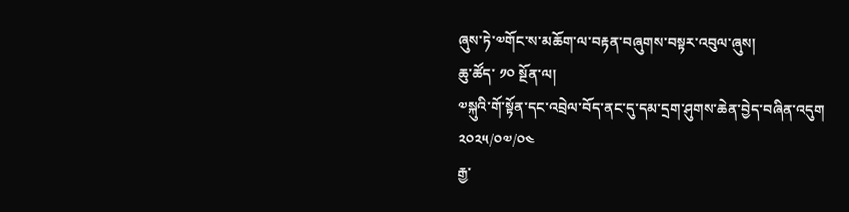ཞུས་ཏེ་༧གོང་ས་མཆོག་ལ་བརྟན་བཞུགས་བསྟར་འབུལ་ཞུས།
ཆུ་ཚོད་ ༡༠ སྔོན་ལ།
༧སྐུའི་གོ་སྟོན་དང་འབྲེལ་བོད་ནང་དུ་དམ་དྲག་ཤུགས་ཆེན་བྱེད་བཞིན་འདུག
༢༠༢༥/༠༧/༠༤
རྒྱ་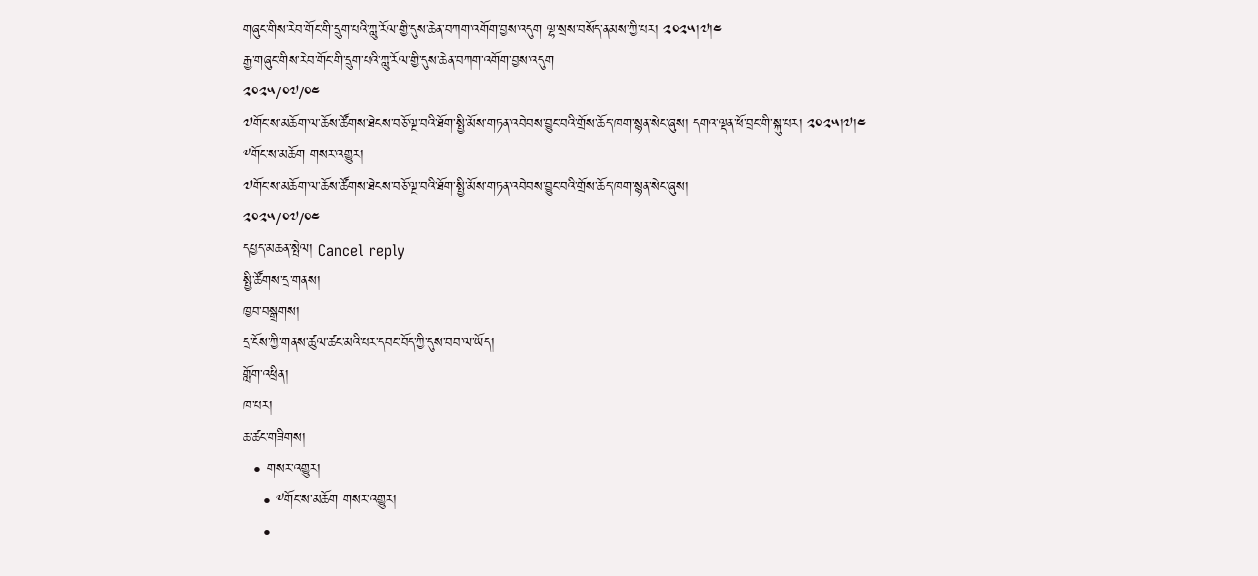གཞུང་གིས་རེབ་གོང་གི་དྲུག་པའི་ཀླུ་རོལ་གྱི་དུས་ཆེན་བཀག་འགོག་བྱས་འདུག ལྷ་སྲས་བསོད་ནམས་ཀྱི་པར། ༢༠༢༥།༧།༤
རྒྱ་གཞུང་གིས་རེབ་གོང་གི་དྲུག་པའི་ཀླུ་རོལ་གྱི་དུས་ཆེན་བཀག་འགོག་བྱས་འདུག
༢༠༢༥/༠༧/༠༤
༧གོང་ས་མཆོག་ལ་ཆོས་ཚོགས་ཐེངས་བཅོ་ལྔ་བའི་ཐོག་སྤྱི་མོས་གཏན་འབེབས་བྱུང་བའི་གྲོས་ཆོད་ཁག་སྙན་སེང་ཞུས། དགའ་ལྡན་ཕོ་བྲང་གི་སྐུ་པར། ༢༠༢༥།༧།༤
༸གོང་ས་མཆོག གསར་འགྱུར།
༧གོང་ས་མཆོག་ལ་ཆོས་ཚོགས་ཐེངས་བཅོ་ལྔ་བའི་ཐོག་སྤྱི་མོས་གཏན་འབེབས་བྱུང་བའི་གྲོས་ཆོད་ཁག་སྙན་སེང་ཞུས།
༢༠༢༥/༠༧/༠༤
དཔྱད་མཆན་སྤེལ། Cancel reply
སྤྱི་ཚོགས་དྲ་གནས།
ཁྱབ་བསྒྲགས།
དྲ་ངོས་ཀྱི་གནས་ཚུལ་ཚང་མའི་པར་དབང་བོད་ཀྱི་དུས་བབ་ལ་ཡོད།
གློག་འཕྲིན།
ཁ་པར།
ཆ་ཚང་གཟིགས།
  • གསར་འགྱུར།
    • ༸གོང་ས་མཆོག གསར་འགྱུར།
    •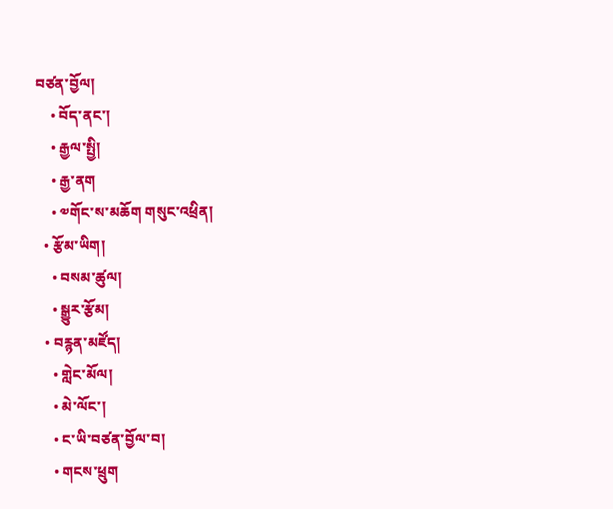བཙན་བྱོལ།
    • བོད་ནང་།
    • རྒྱལ་སྤྱི།
    • རྒྱ་ནག
    • ༧གོང་ས་མཆོག གསུང་འཕྲིན།
  • རྩོམ་ཡིག།
    • བསམ་ཚུལ།
    • སྒྱུར་རྩོམ།
  • བརྙན་མཛོད།
    • གླེང་མོལ།
    • མེ་ལོང་།
    • ང་ཡི་བཙན་བྱོལ་བ།
    • གངས་ཕྲུག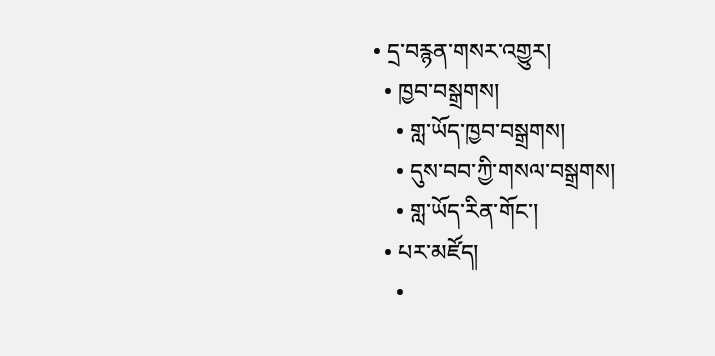• དྲ་བརྙན་གསར་འགྱུར།
  • ཁྱབ་བསྒྲགས།
    • གླ་ཡོད་ཁྱབ་བསྒྲགས།
    • དུས་བབ་ཀྱི་གསལ་བསྒྲགས།
    • གླ་ཡོད་རིན་གོང་།
  • པར་མཛོད།
    •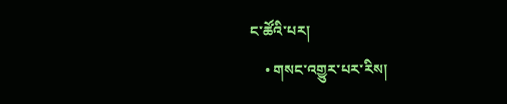ང་ཚོའི་པར།
    • གསང་འགྱུར་པར་རིས།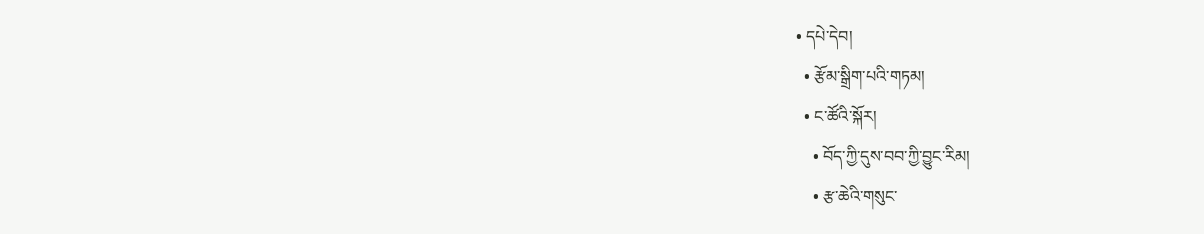• དཔེ་དེབ།
  • རྩོམ་སྒྲིག་པའི་གཏམ།
  • ང་ཚོའི་སྐོར།
    • བོད་ཀྱི་དུས་བབ་ཀྱི་བྱུང་རིམ།
    • རྩ་ཆེའི་གསུང་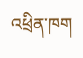འཕྲིན་ཁག